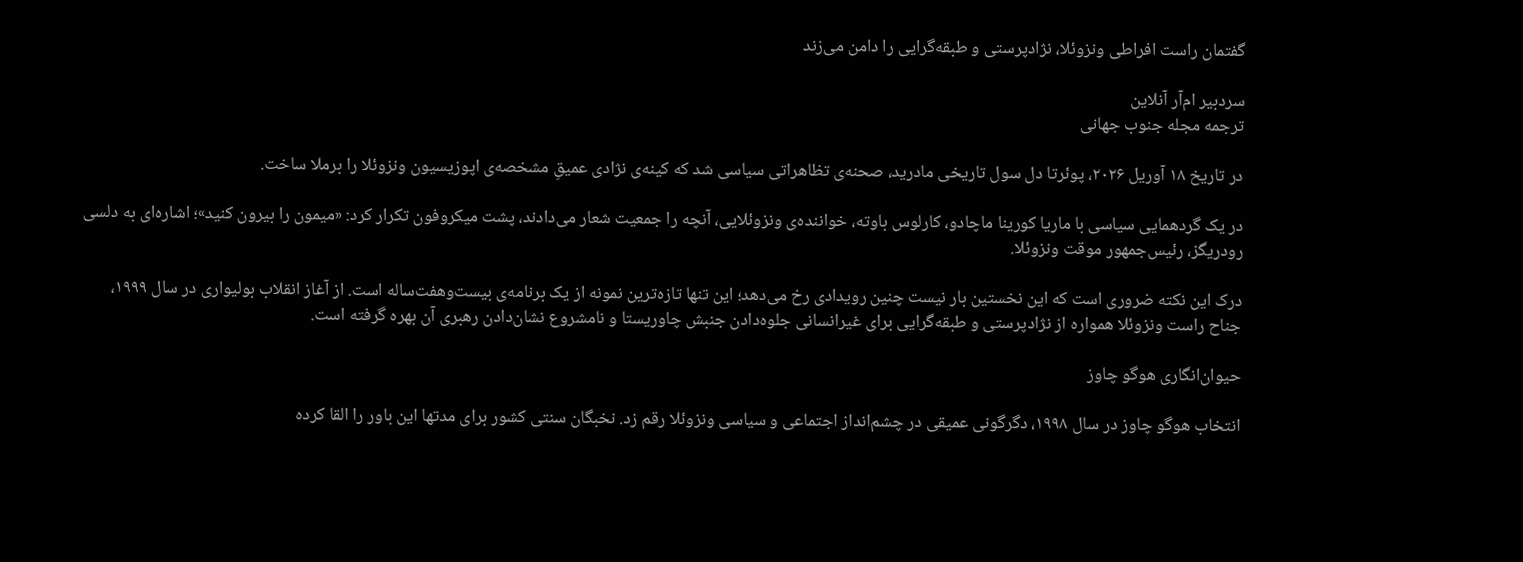گفتمان راست افراطی ونزوئلا، نژادپرستی و طبقه‌گرایی را دامن می‌زند

سردبیر ام‌آر آنلاین
ترجمه مجله جنوب جهانی

در تاریخ ۱۸ آوریل ۲۰۲۶، پوئرتا دل سول تاریخی مادرید، صحنه‌ی تظاهراتی سیاسی شد که کینه‌ی نژادی عمیقِ مشخصه‌ی اپوزیسیون ونزوئلا را برملا ساخت.

در یک گردهمایی سیاسی با ماریا کورینا ماچادو، کارلوس باوته، خواننده‌ی ونزوئلایی، آنچه را جمعیت شعار می‌دادند، پشت میکروفون تکرار کرد: «میمون را بیرون کنید»؛ اشاره‌ای به دلسی رودریگز، رئیس‌جمهور موقت ونزوئلا.

درک این نکته ضروری است که این نخستین بار نیست چنین رویدادی رخ می‌دهد؛ این تنها تازه‌ترین نمونه از یک برنامه‌ی بیست‌وهفت‌ساله است. از آغاز انقلاب بولیواری در سال ۱۹۹۹، جناح راست ونزوئلا همواره از نژادپرستی و طبقه‌گرایی برای غیرانسانی جلوه‌دادن جنبش چاوریستا و نامشروع نشان‌دادن رهبری آن بهره گرفته است.

حیوان‌انگاری هوگو چاوز

انتخاب هوگو چاوز در سال ۱۹۹۸، دگرگونی عمیقی در چشم‌انداز اجتماعی و سیاسی ونزوئلا رقم زد. نخبگان سنتی کشور برای مدتها این باور را القا کرده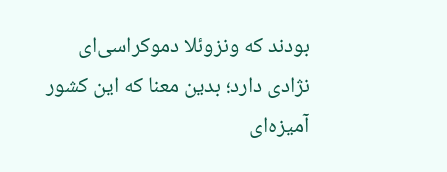بودند که ونزوئلا دموکراسی‌ای نژادی دارد؛ بدین معنا که این کشور آمیزه‌ای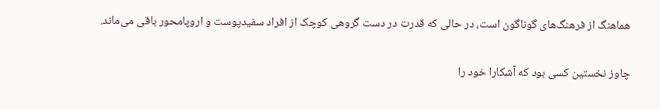هماهنگ از فرهنگ‌های گوناگون است، در حالی که قدرت در دست گروهی کوچک از افراد سفیدپوست و اروپامحور باقی می‌ماند.

چاوز نخستین کسی بود که آشکارا خود را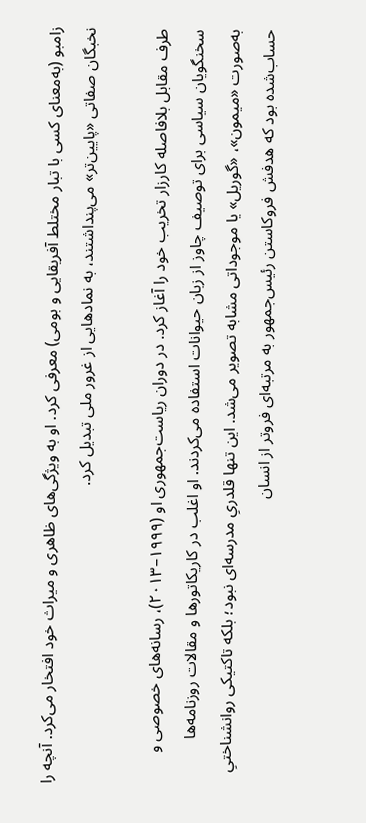زامبو (به‌معنای کسی با تبار مختلط آفریقایی و بومی) معرفی کرد. او به ویژگی‌های ظاهری و میراث خود افتخار می‌کرد. آنچه را نخبگان صفاتی «پایین‌تر» می‌پنداشتند، به نمادهایی از غرور ملی تبدیل کرد.

طرف مقابل بلافاصله کارزار تخریب خود را آغاز کرد. در دوران ریاست‌جمهوری او (۱۹۹۹–۲۰۱۳)، رسانه‌های خصوصی و سخنگویان سیاسی برای توصیف چاوز از زبان حیوانات استفاده می‌کردند. او اغلب در کاریکاتورها و مقالات روزنامه‌ها به‌صورت «میمون»، «گوریل» یا موجوداتی مشابه تصویر می‌شد. این تنها قلدریِ مدرسه‌ای نبود؛ بلکه تاکتیکی روانشناختیِ حساب‌شده بود که هدفش فروکاستن رئیس‌جمهور به مرتبه‌ای فروتر از انسان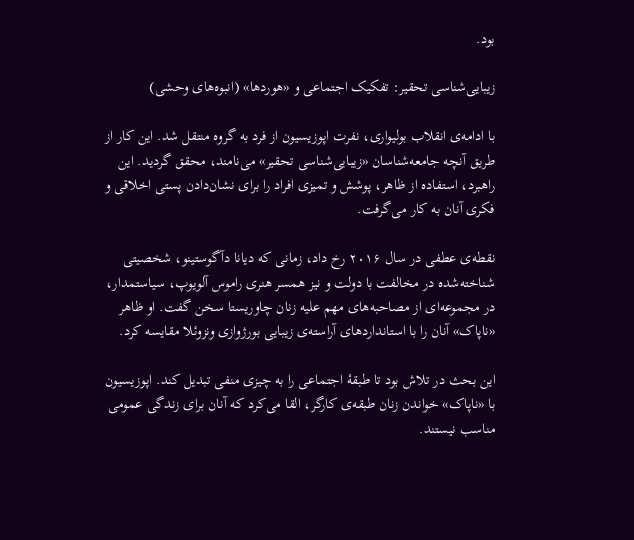بود.

زیبایی‌شناسی تحقیر: تفکیک اجتماعی و «هوردها» (انبوه‌های وحشی)

با ادامه‌ی انقلاب بولیواری، نفرت اپوزیسیون از فرد به گروه منتقل شد. این کار از طریق آنچه جامعه‌شناسان «زیبایی‌شناسی تحقیر» می‌نامند، محقق گردید. این راهبرد، استفاده از ظاهر، پوشش و تمیزی افراد را برای نشان‌دادن پستی اخلاقی و فکری آنان به کار می‌گرفت.

نقطه‌ی عطفی در سال ۲۰۱۶ رخ داد، زمانی که دیانا دآگوستینو، شخصیتی شناخته‌شده در مخالفت با دولت و نیز همسر هنری راموس آلویوپ، سیاستمدار، در مجموعه‌ای از مصاحبه‌های مهم علیه زنان چاوریستا سخن گفت. او ظاهر «ناپاک» آنان را با استانداردهای آراسته‌ی زیبایی بورژوازی ونزوئلا مقایسه کرد.

این بحث در تلاش بود تا طبقۀ اجتماعی را به چیزی منفی تبدیل کند. اپوزیسیون با «ناپاک» خواندن زنان طبقه‌ی کارگر، القا می‌کرد که آنان برای زندگی عمومی مناسب نیستند.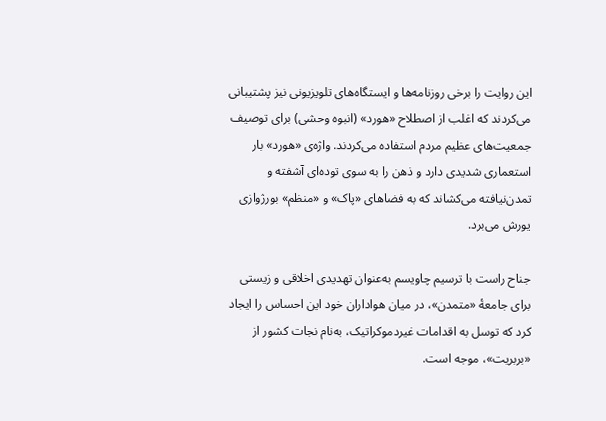این روایت را برخی روزنامه‌ها و ایستگاه‌های تلویزیونی نیز پشتیبانی می‌کردند که اغلب از اصطلاح «هورد» (انبوه وحشی) برای توصیف جمعیت‌های عظیم مردم استفاده می‌کردند. واژه‌ی «هورد» بار استعماری شدیدی دارد و ذهن را به سوی توده‌ای آشفته و تمدن‌نیافته می‌کشاند که به فضاهای «پاک» و «منظم» بورژوازی یورش می‌برد.

جناح راست با ترسیم چاویسم به‌عنوان تهدیدی اخلاقی و زیستی برای جامعۀ «متمدن»، در میان هواداران خود این احساس را ایجاد کرد که توسل به اقدامات غیردموکراتیک، به‌نام نجات کشور از «بربریت»، موجه است.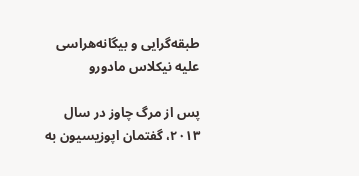طبقه‌گرایی و بیگانه‌هراسی علیه نیکلاس مادورو

پس از مرگ چاوز در سال ۲۰۱۳، گفتمان اپوزیسیون به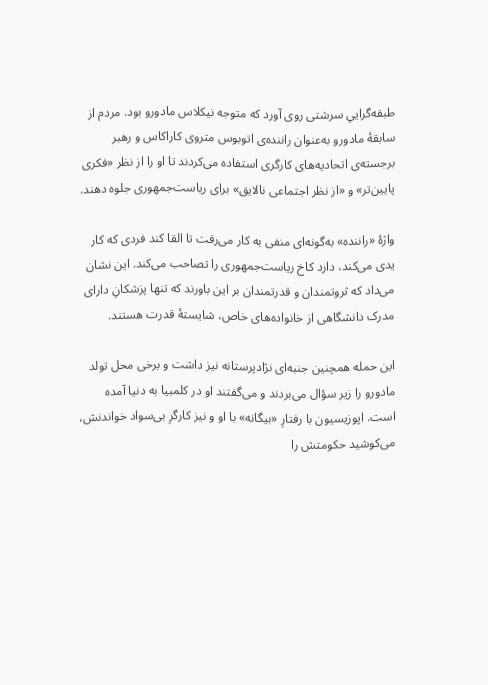طبقه‌گراییِ سرشتی روی آورد که متوجه نیکلاس مادورو بود. مردم از سابقۀ مادورو به‌عنوان راننده‌ی اتوبوس متروی کاراکاس و رهبر برجسته‌ی اتحادیه‌های کارگری استفاده می‌کردند تا او را از نظر «فکری پایین‌تر» و «از نظر اجتماعی نالایق» برای ریاست‌جمهوری جلوه دهند.

واژۀ «راننده» به‌گونه‌ای منفی به کار می‌رفت تا القا کند فردی که کار یدی می‌کند، دارد کاخ ریاست‌جمهوری را تصاحب می‌کند. این نشان می‌داد که ثروتمندان و قدرتمندان بر این باورند که تنها پزشکانِ دارای مدرک دانشگاهی از خانواده‌های خاص، شایستۀ قدرت هستند.

این حمله همچنین جنبه‌ای نژادپرستانه نیز داشت و برخی محل تولد مادورو را زیر سؤال می‌بردند و می‌گفتند او در کلمبیا به دنیا آمده است. اپوزیسیون با رفتارِ «بیگانه» با او و نیز کارگرِ بی‌سواد خواندنش، می‌کوشید حکومتش را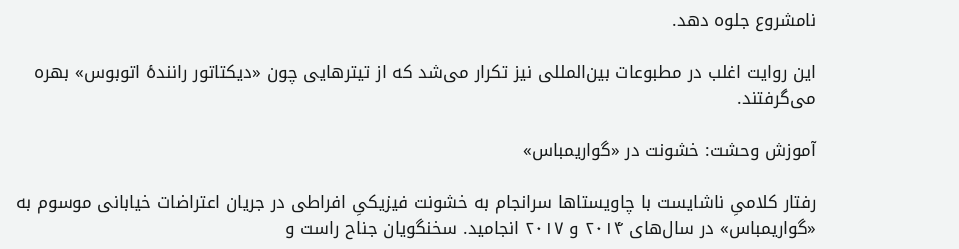نامشروع جلوه دهد.

این روایت اغلب در مطبوعات بین‌المللی نیز تکرار می‌شد که از تیترهایی چون «دیکتاتور رانندۀ اتوبوس» بهره می‌گرفتند.

آموزش وحشت: خشونت در «گواریمباس»

رفتار کلامیِ ناشایست با چاویستاها سرانجام به خشونت فیزیکیِ افراطی در جریان اعتراضات خیابانی موسوم به «گواریمباس» در سال‌های ۲۰۱۴ و ۲۰۱۷ انجامید. سخنگویان جناح راست و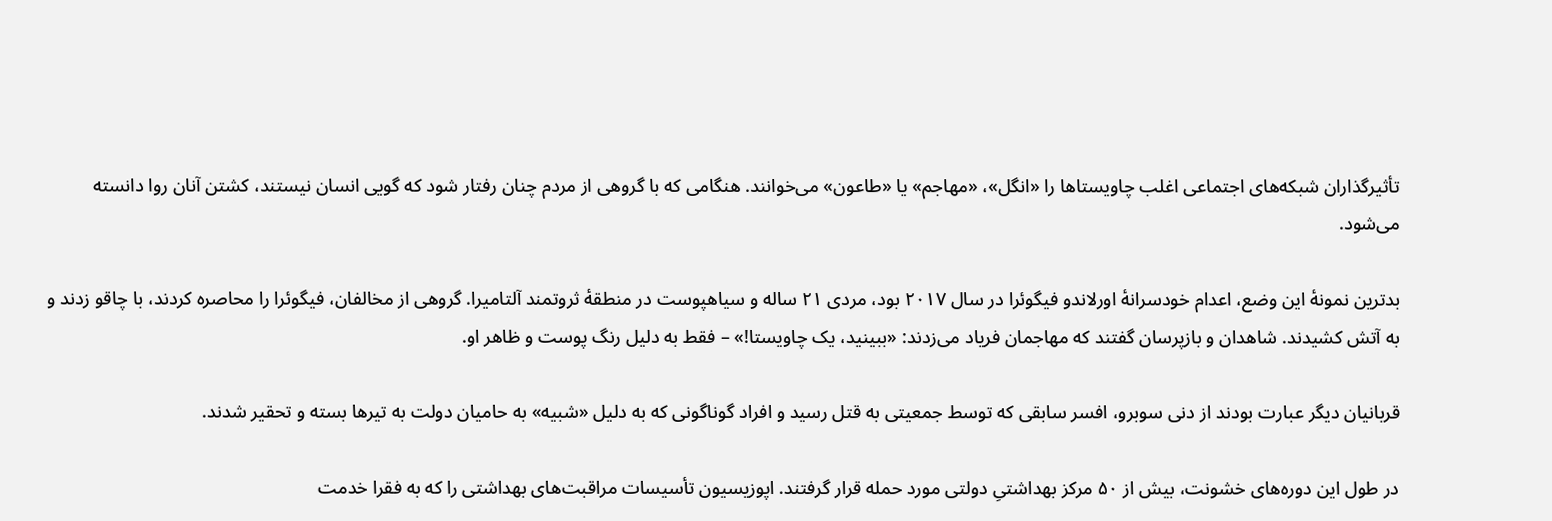تأثیرگذاران شبکه‌های اجتماعی اغلب چاویستاها را «انگل»، «مهاجم» یا «طاعون» می‌خوانند. هنگامی که با گروهی از مردم چنان رفتار شود که گویی انسان نیستند، کشتن آنان روا دانسته می‌شود.

بدترین نمونۀ این وضع، اعدام خودسرانۀ اورلاندو فیگوئرا در سال ۲۰۱۷ بود، مردی ۲۱ ساله و سیاهپوست در منطقۀ ثروتمند آلتامیرا. گروهی از مخالفان، فیگوئرا را محاصره کردند، با چاقو زدند و به آتش کشیدند. شاهدان و بازپرسان گفتند که مهاجمان فریاد می‌زدند: «ببینید، یک چاویستا!» – فقط به دلیل رنگ پوست و ظاهر او.

قربانیان دیگر عبارت بودند از دنی سوبرو، افسر سابقی که توسط جمعیتی به قتل رسید و افراد گوناگونی که به دلیل «شبیه» به حامیان دولت به تیرها بسته و تحقیر شدند.

در طول این دوره‌های خشونت، بیش از ۵۰ مرکز بهداشتیِ دولتی مورد حمله قرار گرفتند. اپوزیسیون تأسیسات مراقبت‌های بهداشتی را که به فقرا خدمت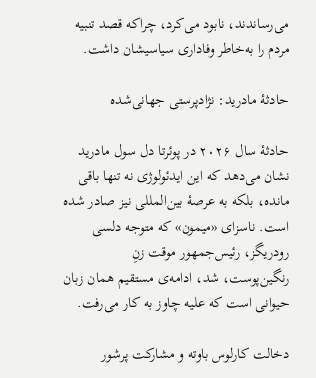می‌رساندند، نابود می‌کرد، چراکه قصد تنبیه مردم را به‌خاطر وفاداری سیاسیشان داشت.

حادثۀ مادرید: نژادپرستی جهانی‌شده

حادثۀ سال ۲۰۲۶ در پوئرتا دل سول مادرید نشان می‌دهد که این ایدئولوژی نه تنها باقی مانده، بلکه به عرصۀ بین‌المللی نیز صادر شده است. ناسزای «میمون» که متوجه دلسی رودریگز، رئیس‌جمهور موقت زنِ رنگین‌پوست، شد، ادامه‌ی مستقیم همان زبان حیوانی است که علیه چاوز به کار می‌رفت.

دخالت کارلوس باوته و مشارکت پرشور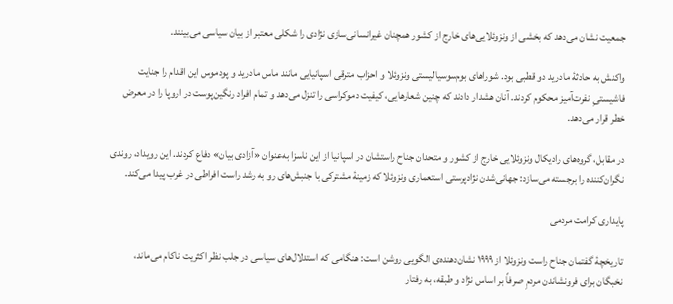جمعیت نشان می‌دهد که بخشی از ونزوئلایی‌های خارج از کشور همچنان غیرانسانی‌سازی نژادی را شکلی معتبر از بیان سیاسی می‌بینند.

واکنش به حادثۀ مادرید دو قطبی بود. شوراهای بوم‌سوسیالیستی ونزوئلا و احزاب مترقی اسپانیایی مانند ماس مادرید و پودموس این اقدام را جنایت فاشیستیِ نفرت‌آمیز محکوم کردند. آنان هشدار دادند که چنین شعارهایی، کیفیت دموکراسی را تنزل می‌دهد و تمام افراد رنگین‌پوست در اروپا را در معرض خطر قرار می‌دهد.

در مقابل، گروه‌های رادیکال ونزوئلایی خارج از کشور و متحدان جناح راستشان در اسپانیا از این ناسزا به‌عنوان «آزادی بیان» دفاع کردند. این رویداد، روندی نگران‌کننده را برجسته می‌سازد: جهانی‌شدن نژادپرستی استعماری ونزوئلا که زمینۀ مشترکی با جنبش‌های رو به رشد راست افراطی در غرب پیدا می‌کند.

پایداری کرامت مردمی

تاریخچۀ گفتمان جناح راست ونزوئلا از ۱۹۹۹ نشان‌دهنده‌ی الگویی روشن است: هنگامی که استدلال‌های سیاسی در جلب نظر اکثریت ناکام می‌ماند، نخبگان برای فرونشاندن مردمِ صرفاً بر اساس نژاد و طبقه، به رفتار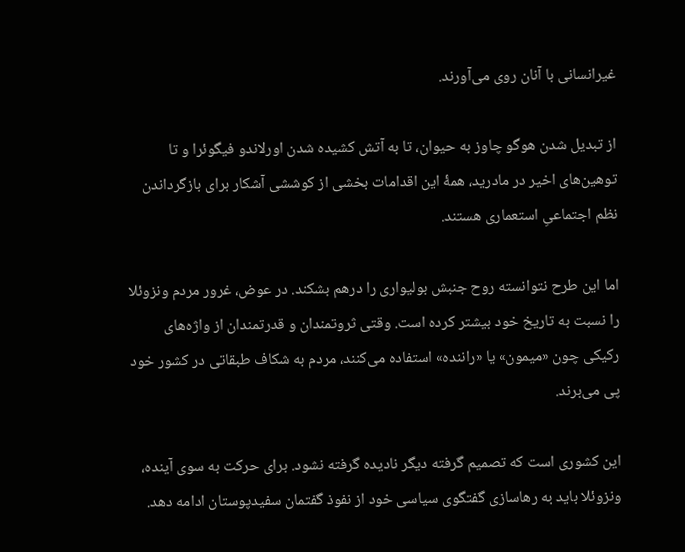غیرانسانی با آنان روی می‌آورند.

از تبدیل شدن هوگو چاوز به حیوان، تا به آتش کشیده شدن اورلاندو فیگوئرا و تا توهین‌های اخیر در مادرید، همۀ این اقدامات بخشی از کوششی آشکار برای بازگرداندن نظم اجتماعیِ استعماری هستند.

اما این طرح نتوانسته روح جنبش بولیواری را درهم بشکند. در عوض، غرور مردم ونزوئلا را نسبت به تاریخ خود بیشتر کرده است. وقتی ثروتمندان و قدرتمندان از واژه‌های رکیکی چون «میمون» یا «راننده» استفاده می‌کنند، مردم به شکاف طبقاتی در کشور خود پی می‌برند.

این کشوری است که تصمیم گرفته دیگر نادیده گرفته نشود. برای حرکت به سوی آینده، ونزوئلا باید به رهاسازی گفتگوی سیاسی خود از نفوذ گفتمان سفیدپوستان ادامه دهد.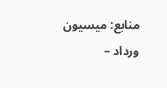منابع: میسیون ورداد –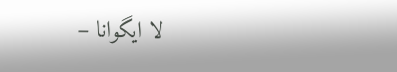لا ایگوانا –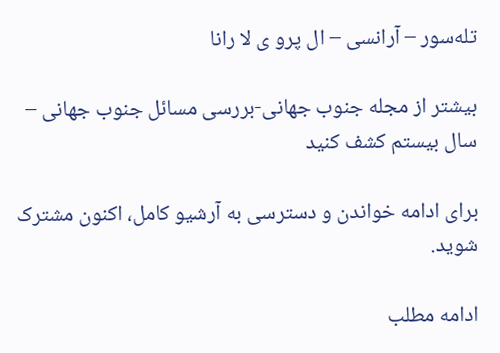تله‌سور – آرانسی – ال پرو ی لا رانا

بیشتر از مجله جنوب جهانی-بررسی مسائل جنوب جهانی – سال بیستم کشف کنید

برای ادامه خواندن و دسترسی به آرشیو کامل، اکنون مشترک شوید.

ادامه مطلب